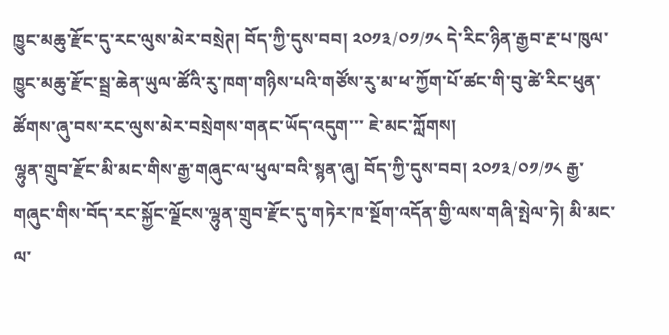ཁྱུང་མཆུ་རྫོང་དུ་རང་ལུས་མེར་བསྲེཊ། བོད་ཀྱི་དུས་བབ། ༢༠༡༣/༠༡/༡༨ དེ་རིང་ཉིན་རྒྱབ་རྔ་པ་ཁུལ་ཁྱུང་མཆུ་རྫོང་སྦྲ་ཆེན་ཡུལ་ཚོའི་རུ་ཁག་གཉིས་པའི་གཙོས་རུ་མ་ཕ་ཀྱོག་པོ་ཚང་གི་བུ་ཚེ་རིང་ཕུན་ཚོགས་ཞུ་བས་རང་ལུས་མེར་བསྲེགས་གནང་ཡོད་འདུག་་་ ཇེ་མང་ཀློགས།
ལྷུན་གྲུབ་རྫོང་མི་མང་གིས་རྒྱ་གཞུང་ལ་ཕུལ་བའི་སྙན་ཞུ། བོད་ཀྱི་དུས་བབ། ༢༠༡༣/༠༡/༡༨ རྒྱ་གཞུང་གིས་བོད་རང་སྐྱོང་ལྗོངས་ལྷུན་གྲུབ་རྫོང་དུ་གཏེར་ཁ་སྔོག་འདོན་གྱི་ལས་གཞི་སྤེལ་ཏེ། མི་མང་ལ་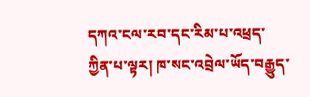དཀའ་ངལ་རབ་དང་རིམ་པ་འཕྲད་ཀྱིན་པ་ལྟར། ཁ་སང་འབྲེལ་ཡོད་བརྒྱུད་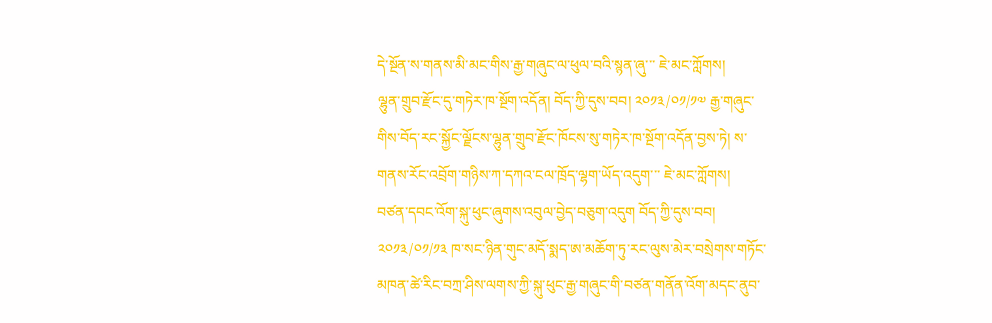དེ་སྔོན་ས་གནས་མི་མང་གིས་རྒྱ་གཞུང་ལ་ཕུལ་བའི་སྙན་ཞུ་་་ ཇེ་མང་ཀློགས།
ལྷུན་གྲུབ་རྫོང་དུ་གཏེར་ཁ་སྔོག་འདོན། བོད་ཀྱི་དུས་བབ། ༢༠༡༣/༠༡/༡༧ རྒྱ་གཞུང་གིས་བོད་རང་སྐྱོང་ལྗོངས་ལྷུན་གྲུབ་རྫོང་ཁོངས་སུ་གཏེར་ཁ་སྔོག་འདོན་བྱས་ཏེ། ས་གནས་རོང་འབྲོག་གཉིས་ཀ་དཀའ་ངལ་ཁྲོད་ལྷག་ཡོད་འདུག་་་ ཇེ་མང་ཀློགས།
བཙན་དབང་འོག་སྐུ་ཕུང་ཞུགས་འབུལ་བྱེད་བཅུག་འདུག བོད་ཀྱི་དུས་བབ། ༢༠༡༣/༠༡/༡༣ ཁ་སང་ཉིན་གུང་མདོ་སྨད་ཨ་མཆོག་ཏུ་རང་ལུས་མེར་བསྲེགས་གཏོང་མཁན་ཚེ་རིང་བཀྲ་ཤིས་ལགས་ཀྱི་སྐུ་ཕུང་རྒྱ་གཞུང་གི་བཙན་གནོན་འོག་མདང་ནུབ་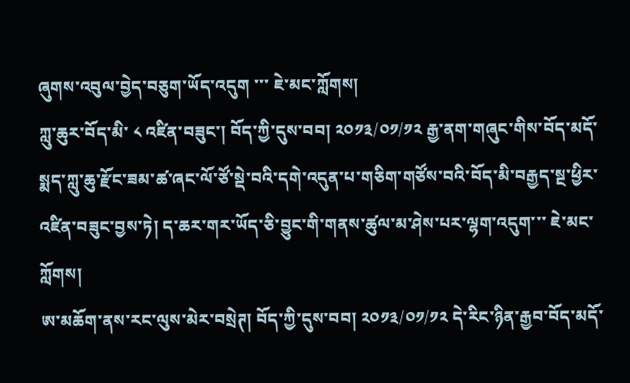ཞུགས་འབུལ་བྱེད་བཅུག་ཡོད་འདུག ་་་ ཇེ་མང་ཀློགས།
ཀླུ་ཆུར་བོད་མི་ ༨ འཛིན་བཟུང་། བོད་ཀྱི་དུས་བབ། ༢༠༡༣/༠༡/༡༢ རྒྱ་ནག་གཞུང་གིས་བོད་མདོ་སྨད་ཀླུ་ཆུ་རྫོང་ཟམ་ཚ་ཞང་ལོ་ཙོ་སྡེ་བའི་དགེ་འདུན་པ་གཅིག་གཙོས་བའི་བོད་མི་བརྒྱད་སྔ་ཕྱིར་འཛིན་བཟུང་བྱས་ཏེ། ད་ཆར་གར་ཡོད་ཅི་བྱུང་གི་གནས་ཚུལ་མ་ཤེས་པར་ལྷག་འདུག་་་ ཇེ་མང་ཀློགས།
ཨ་མཆོག་ནས་རང་ལུས་མེར་བསྲེཊ། བོད་ཀྱི་དུས་བབ། ༢༠༡༣/༠༡/༡༢ དེ་རིང་ཉིན་རྒྱབ་བོད་མདོ་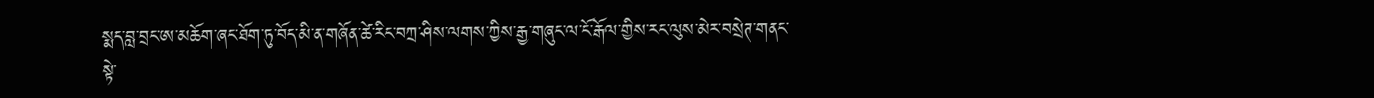སྨད་བླ་བྲང་ཨ་མཆོག་ཞང་ཐོག་ཏུ་བོད་མི་ན་གཞོན་ཚེ་རིང་བཀྲ་ཤིས་ལགས་ཀྱིས་རྒྱ་གཞུང་ལ་ངོ་རྒོལ་གྱིས་རང་ལུས་མེར་བསྲེཊ་གནང་སྟེ་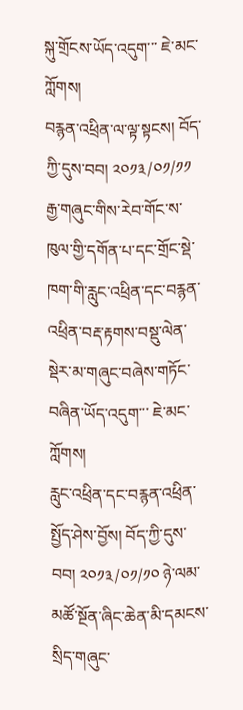སྐུ་གྲོངས་ཡོད་འདུག་་་ ཇེ་མང་ཀློགས།
བརྙན་འཕྲིན་ལ་ལྟ་སྟངས། བོད་ཀྱི་དུས་བབ། ༢༠༡༣/༠༡/༡༡ རྒྱ་གཞུང་གིས་རེབ་གོང་ས་ཁུལ་གྱི་དགོན་པ་དང་གྲོང་སྡེ་ཁག་གི་རླུང་འཕྲིན་དང་བརྙན་འཕྲིན་བརྡ་རྟགས་བསྡུ་ལེན་སྡེར་མ་གཞུང་བཞེས་གཏོང་བཞིན་ཡོད་འདུག་་་ ཇེ་མང་ཀློགས།
རླུང་འཕྲིན་དང་བརྙན་འཕྲིན་སྤྱོད་ཤེས་བྱོས། བོད་ཀྱི་དུས་བབ། ༢༠༡༣/༠༡/༡༠ ཉེ་ལམ་མཚོ་སྔོན་ཞིང་ཆེན་མི་དམངས་སྲིད་གཞུང་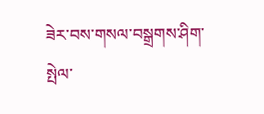ཟེར་བས་གསལ་བསྒྲགས་ཤིག་སྤེལ་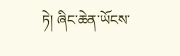ཏེ། ཞིང་ཆེན་ཡོངས་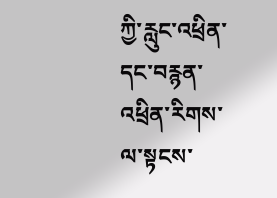ཀྱི་རླུང་འཕྲིན་དང་བརྙན་འཕྲིན་རིགས་ལ་སྟངས་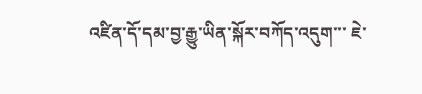འཛིན་དོ་དམ་བྱ་རྒྱུ་ཡིན་སྐོར་བཀོད་འདུག་་་ ཇེ་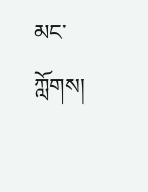མང་ཀློགས།